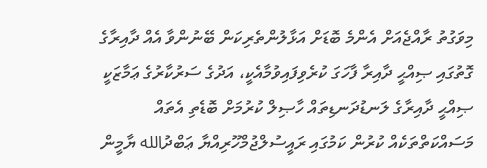މިވަގުތު ރާއްޖެއަށް އެންމެ ބޮޑަށް އަޅާލުންތެރިކަން ބޭނުންވާ އެއް ދާއިރާގެ ގޮތުގައި ޞިއްޙީ ދާއިރާ ފާހަގަ ކުރެވިފައިވުމާއެކީ، އަދުގެ ސަރުކާރުގެ ޢަމާޒަކީ ޞިއްޙީ ދާއިރާގެ ލަނޑުދަނޑިތައް ހާޞިލް ކުރުމަށް ބޮޑެތި އެތައް މަސައްކަތްތަކެއް ކުރުން ކަމުގައި ރައީސުލްޖުމްހޫރިއްޔާ ޢަބްދުالله ޔާމީން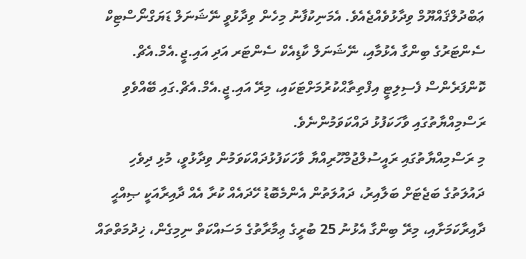ޢަބްދުލްޤައްޔޫމް ވިދާޅުވެއްޖެއެވެ. އެމަނިކުފާނު މިހެން ވިދާޅުވީ ނޭޝަނަލް ޑަޔަގްނޯސްޓިކް ސެންޓަރުގެ ބިންގާ އެޅުމާއި، ނޭޝަނަލް ކާޑިއެކް ސެންޓަރ އަދި އައި.ޖީ.އެމް.އެޗް. ކޮންފަރެންސް ފެސިލިޓީ އިފްތިތާޙްކުރުމަށްޓަކައި، މިރޭ އައި.ޖީ.އެމް.އެޗް.ގައި ބޭއްވެވި ރަސްމިއްޔާތުގައި ވާހަކަފުޅު ދައްކަވަމުންނެވެ.
މި ރަސްމިއްޔާތުގައި ރައީސުލްޖުމްހޫރިއްޔާ ވާހަކަފުޅުދައްކަވަމުން ވިދާޅުވީ، މުޅި ދިވެހި ދައުލަތުގެ ބަޖެޓަށް ބަލާއިރު، ދައުލަތުން އެންމެބޮޑު ހޭދައެއް ކުރާ އެއް ދާއިރާއަކީ ޞިއްޙީ ދާއިރާކަމަށާއި، މިރޭ ބިންގާ އެޅުނު 25 ބުރީގެ ޢިމާރާތުގެ މަސައްކަތް ނިމިގެން، ޚިދުމަތްތައް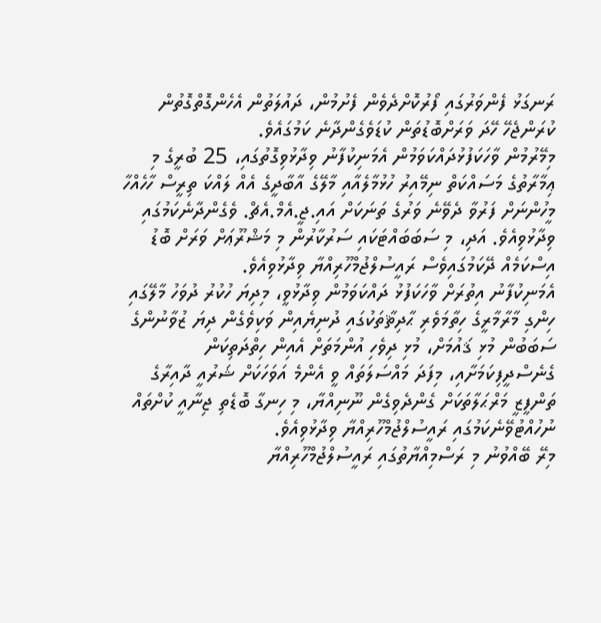ރަނގަޅު ފެންވަރުގައި ފޯރުކޮށްދެވެން ފެށުމުން، ދައުލަތުން އެހެންގޮތްގޮތުން ކުރަންޖެހޭ ހޭދަ ވަރަށްބޮޑުތަން ކުޑަވެގެންދާނެ ކަމުގައެވެ.
މިމޭރުމުން ވާހަކަފުޅުދައްކަވަމުން އެމަނިކުފާނު ވިދާޅުވިގޮތުގައި، 25 ބުރީގެ މި ޢިމާރާތުގެ މަސައްކަތް ނިމޭއިރު ހުޅުމާލެއާއި މާލޭގެ އާބާދީގެ އެއް ލައްކަ ތިރީސް ހާހެއްހާ މީހުންނަށް ފަރުވާ ދެވޭނެ ވަރުގެ ތަނަކަށް އައި.ޖީ.އެމް.އެޗް. ވެގެންދާނެކަމުގައި ވިދާޅުވިއެވެ. އަދި، މި ސަބަބައްޓަކައި ސަރުކާރުން މި މަޝްރޫޢަށް ވަރަށް ބޮޑު އިސްކަމެއް ދޭކަމުގައިވެސް ރައީސުލްޖުމްހޫރިއްޔާ ވިދާޅުވިއެވެ.
އެމަނިކުފާނު އިތުރަށް ވާހަކަފުޅު ދައްކަވަމުން ވިދާޅުވީ، މިދިޔަ ހުކުރު ދުވަހު މާލޭގައި ހިންގި މާރާމާރީގެ ހިތާމަވެރި ޙާދިޘާތަކުގައި ދުނިޔެއިން ވަކިވެގެން ދިޔަ ޒުވާނުންގެ ސަބަބުން މުޅި ޤައުމަށް، މުޅި ދިވެހި އުންމަތަށް އެއިން ހިތްދަތިކަން ގެނެސްދީފިކަމަށާއި، މިފަދަ މައްސަލަތައް ވީ އެންމެ އަވަހަކަށް ޝަރުއީ ދާއިރާގެ ތަންފީޒީ މަރްޙަލާތަކަށް ގެންދެވިގެން ނޫނިއްޔާ، މި ހިނގާ ބޮޑެތި ޖިނާއީ ކުށްތައް ނުހުއްޓުވޭނެކަމުގައި ރައީސުލްޖުމްހޫރިއްޔާ ވިދާޅުވިއެވެ.
މިރޭ ބޭއްވުނު މި ރަސްމިއްޔާތުގައި ރައީސުލްޖުމްހޫރިއްޔާ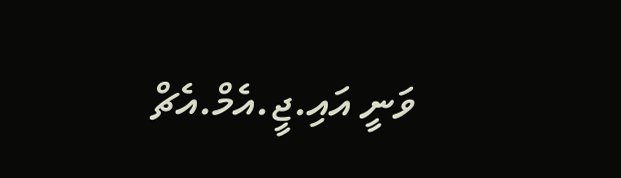ވަނީ އައި.ޖީ.އެމް.އެޗް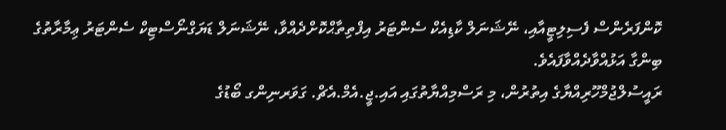ކޮންފަރެންސް ފެސިލިޓީއާއި، ނޭޝަނަލް ކާޑިއެކް ސެންޓަރު އިފްތިތާޙްކޮށްދެއްވާ، ނޭޝަނަލް ޑަޔަގްނޯސްޓިކް ސެންޓަރު ޢިމާރާތުގެ ބިންގާ އަޅުއްވާދެއްވާފައެވެ.
ރައީސުލްޖުމްހޫރިއްޔާގެ އިތުރުން، މި ރަސްމިއްޔާތުގައި އައި.ޖީ.އެމް.އެޗް. ގަވަރނިންގ ބޯޑުގެ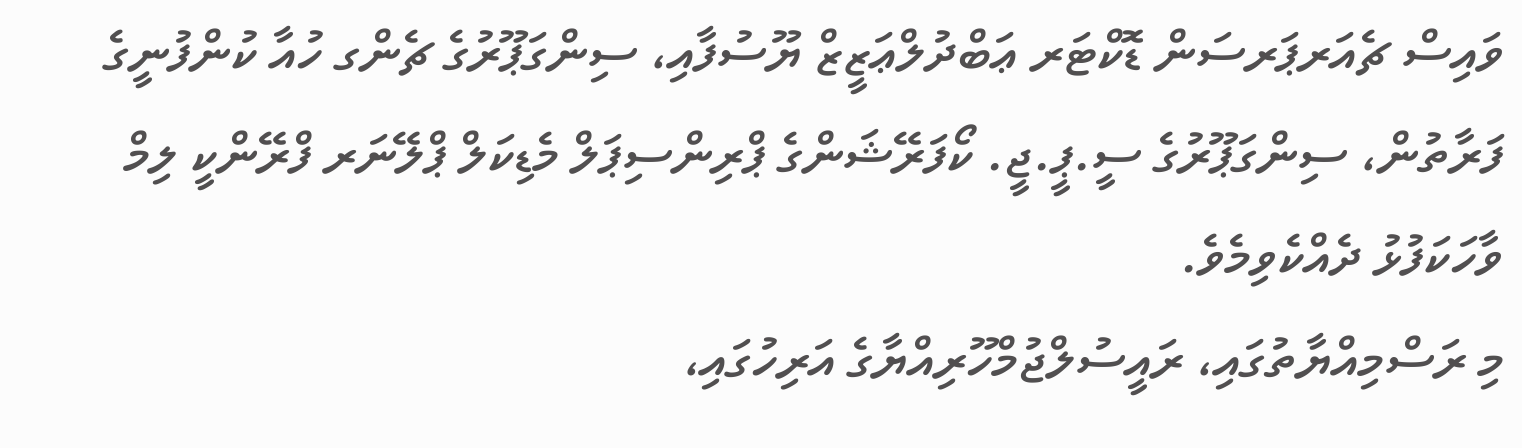ވައިސް ޗެއަރޕަރސަން ޑޮކްޓަރ ޢަބްދުލްޢަޒީޒް ޔޫސުފާއި، ސިންގަޕޫރުގެ ޗެންގ ހުއާ ކުންފުނީގެ ފަރާތުން، ސިންގަޕޫރުގެ ސީ.ޕީ.ޖީ. ކޯފަރޭޝަންގެ ޕްރިންސިޕަލް މެޑިކަލް ޕްލޭނަރ ފްރޭންކީ ލިމް ވާހަކަފުޅު ދެއްކެވިމެވެ.
މި ރަސްމިއްޔާތުގައި، ރައީސުލްޖުމްހޫރިއްޔާގެ އަރިހުގައި،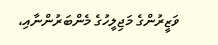ވަޒީރުންގެ މަޖިލީހުގެ މެންބަރުންނާއި،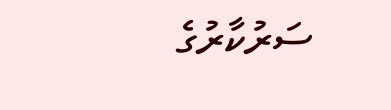ސަރުކާރުގެ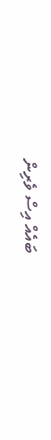ބައެއް އިސް ވެރިން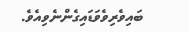ބައިވެރިވެވަޑައިގެންނެވިއެވެ.